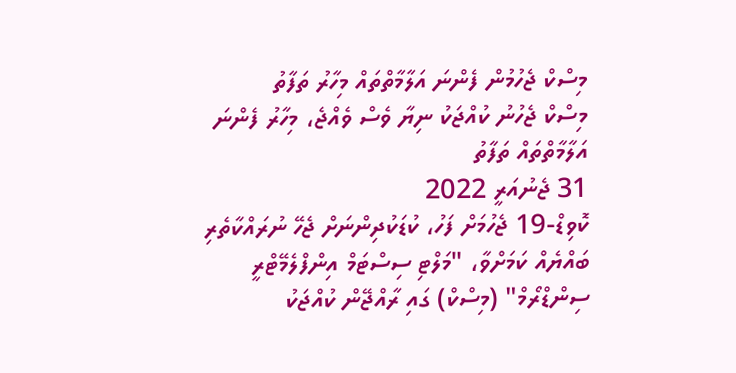މިސްކް ޖެހުމުން ފެންނަ އަލާމާތްތައް މިހާރު ތަފާތު
މިސްކް ޖެހުނު ކުއްޖަކު ނިޔާ ވެސް ވެއްޖެ، މިހާރު ފެންނަ އަލާމާތްތައް ތަފާތު
31 ޖެނުއަރީ 2022
ކޮވިޑް-19 ޖެހުމަށް ފަހު، ކުޑަކުދިންނަށް ޖެހޭ ނުރައްކާތެރި ބައްޔެއް ކަމަށްވާ، "މަލްޓި ސިސްޓަމް އިންފްލެމޭޓްރީ ސިންޑްރޯމް" (މިސްކް) ގައި ރާއްޖޭން ކުއްޖަކު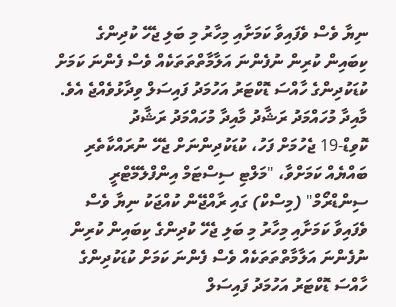ނިޔާ ވެސް ވެފައިވާ ކަމަށާއި މިހާރު މި ބަލި ޖެހޭ ކުދިންގެ ކިބައިން ކުރިން ނުފެންނަ އަލާމާތްތަތަކެއް ވެސް ފެންނަ ކަމަށް ކުޑަކުދިންގެ ހާއްސަ ޑޮކްޓަރު އަހުމަދު ފައިސަލް ވިދާޅުވެއްޖެ އެވެ.
މާއިދާ މުހައްމަދު ރަޝާދު މާއިދާ މުހައްމަދު ރަޝާދު
ކޮވިޑް-19 ޖެހުމަށް ފަހު، ކުޑަކުދިންނަށް ޖެހޭ ނުރައްކާތެރި ބައްޔެއް ކަމަށްވާ، "މަލްޓި ސިސްޓަމް އިންފްލެމޭޓްރީ ސިންޑްރޯމް" (މިސްކް) ގައި ރާއްޖޭން ކުއްޖަކު ނިޔާ ވެސް ވެފައިވާ ކަމަށާއި މިހާރު މި ބަލި ޖެހޭ ކުދިންގެ ކިބައިން ކުރިން ނުފެންނަ އަލާމާތްތަތަކެއް ވެސް ފެންނަ ކަމަށް ކުޑަކުދިންގެ ހާއްސަ ޑޮކްޓަރު އަހުމަދު ފައިސަލް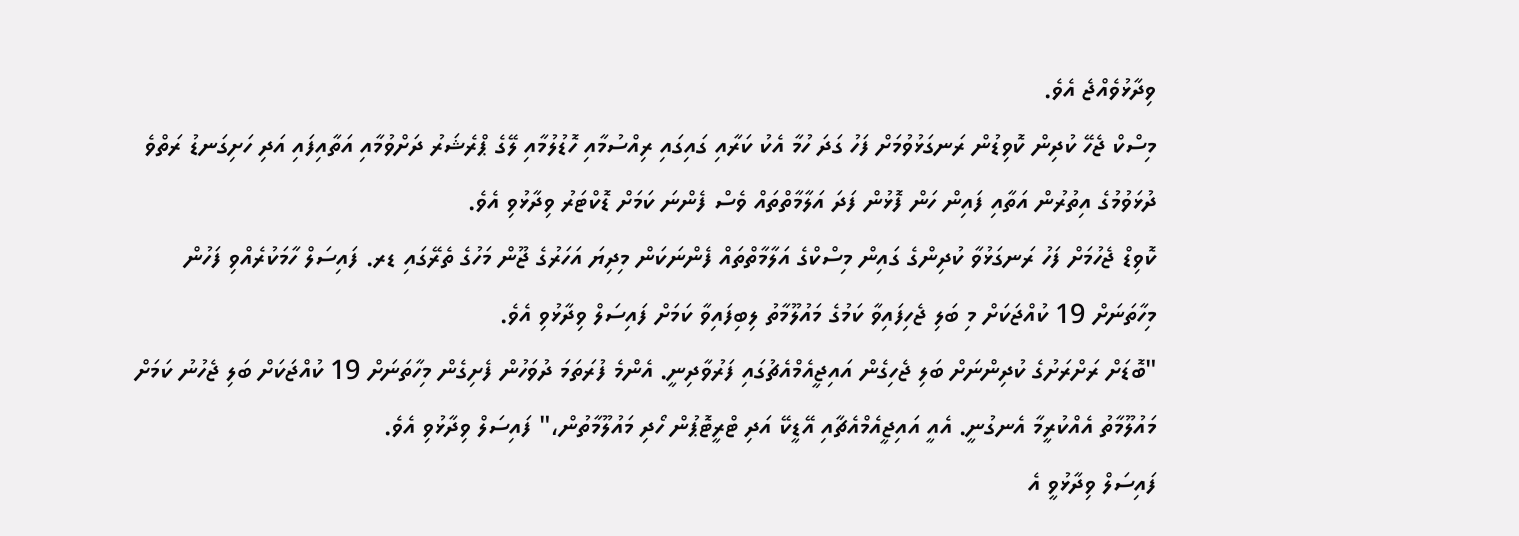ވިދާޅުވެއްޖެ އެވެ.
މިސްކް ޖެހޭ ކުދިން ކޮވިޑުން ރަނގަޅުވުމަށް ފަހު ގަދަ ހުމާ އެކު ކަރާއި ގައިގައި ރިއްސުމާއި ހޮޑުލުމާއި ލޭގެ ޕްރެޝަރު ދަށްވުމާއި އަތާއިފައި އަދި ހަށިގަނޑު ރަތްވެ ދުޅަވުމުގެ އިތުރުން އަތާއި ފައިން ހަން ފޮޅުން ފަދަ އަލާމާތްތައް ވެސް ފެންނަ ކަމަށް ޑޮކްޓަރު ވިދާޅުވި އެވެ.
ކޮވިޑް ޖެހުމަށް ފަހު ރަނގަޅުވާ ކުދިންގެ ގައިން މިސްކްގެ އަލާމާތްތައް ފެންނަކަން މިދިޔަ އަހަރުގެ ޖޫން މަހުގެ ތެރޭގައި ޑރ. ފައިސަލް ހާމަކުރެއްވި ފަހުން މިހާތަނަށް 19 ކުއްޖަކަށް މި ބަލި ޖެހިފައިވާ ކަމުގެ މައުލޫމާތު ލިބިފައިވާ ކަމަށް ފައިސަލް ވިދާޅުވި އެވެ.
"ބޮޑަށް ރަށްރަށުގެ ކުދިންނަށް ބަލި ޖެހިގެން އައިޖީއެމްއެޗުގައި ފަރުވާދިނީ. އެންމެ ފުރަތަމަ ދުވަހުން ފެށިގެން މިހާތަނަށް 19 ކުއްޖަކަށް ބަލި ޖެހުނު ކަމަށް މައުލޫމާތު އެއްކުރީމާ އެނގުނީ. އެއީ އައިޖީއެމްއެޗާއި އޭޑީކޭ އަދި ޓްރީޓޮޕުން ހޯދި މައުލޫމާތުން،" ފައިސަލް ވިދާޅުވި އެވެ.
ފައިސަލް ވިދާޅުވީ އެ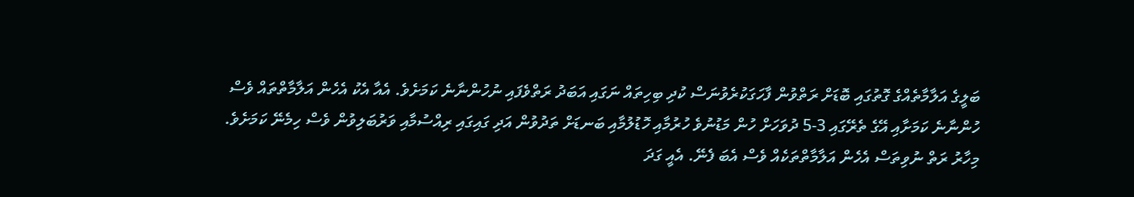ބަލީގެ އަލާމާތެއްގެ ގޮތުގައި ބޮޑަށް ރަތްވުން ފާހަގަކުރެވުނަސް ކުދި ބިހިތައް ނަގައި އަބަދު ރަތްވެފައި ނުހުންނާނެ ކަމަށެވެ. އެއާ އެކު އެހެން އަލާމާތްތައް ވެސް ހުންނާނެ ކަމަށާއި އޭގެ ތެރޭގައި 3-5 ދުވަހަށް ހުން މަޑުނުވެ ހުރުމާއި ހޮޑުލުމާއި ބަނޑަށް ތަދުވުން އަދި ގައިގައި ރިއްސުމާއި ވަރުބަލިވުން ވެސް ހިމެނޭ ކަމަށެވެ.
މިހާރު ރަތް ނުވިތަސް އެހެން އަލާމާތްތަކެއް ވެސް އެބަ ފެނޭ. އެއީ ގަދަ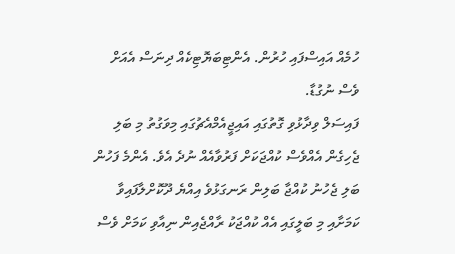ހުމެއް އައިސްފައި ހުރުން. އެންޓިބަޔޮޓިކެއް ދިނަސް އެއަށް ވެސް ނުގުޑާ.
ފައިސަލް ވިދާޅުވި ގޮތުގައި އައިޖީއެމްއެޗުގައި މިވަގުތު މި ބަލި ޖެހިގެން އެއްވެސް ކުއްޖަކަށް ފަރުވާއެއް ނުދެ އެވެ. އެންމެ ފަހުން ބަލި ޖެހުނު ކުއްޖާ ބަލިން ރަނގަޅުވެ އިއްޔެ ދޫކޮށްލާފައިވާ ކަމަށާއި މި ބަލީގައި އެއް ކުއްޖަކު ރާއްޖެއިން ނިއާވި ކަމަށް ވެސް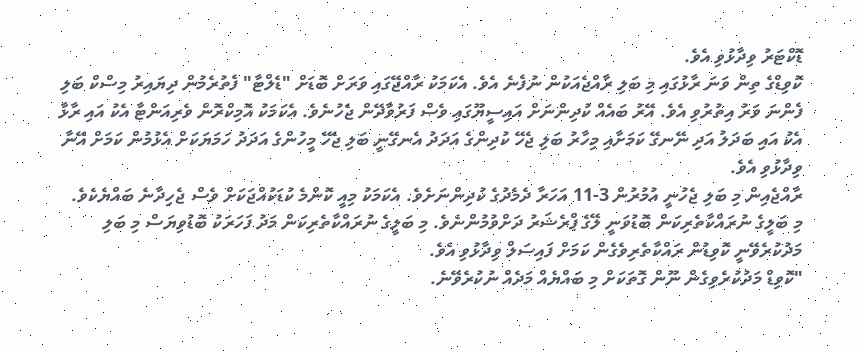ޑޮކްޓަރު ވިދާޅުވި އެވެ.
ކޮވިޑްގެ ތިން ވަނަ ރާޅުގައި މި ބަލި ރާއްޖެއަކުން ނުފެނެ އެވެ. އެކަމަކު ރާއްޖޭގައި ވަރަށް ބޮޑަށް "ޑެލްޓާ" ފެތުރެމުން ދިޔައިރު މިސްކް ބަލި ފެންނަ ވަރު އިތުރުވި އެވެ. އޭރު ބައެއް ކުދިންނަށް އައިސީޔޫގައި ވެސް ފަރުވާދޭން ޖެހުނެވެ. އެކަމަކު އޮމިކްރޮން ވެރިއަންޓާ އެކު އައި ރާޅާ އެކު އައި ބަދަލު އަދި ނޭނގޭ ކަމަށާއި މިހާރު ބަލި ޖެހޭ ކުދިންގެ އަދަދު އެނގޭނީ ބަލި ޖެހޭ މީހުންގެ އަދަދު ހަމަޔަކަށް އެޅުމުން ކަމަށް އޭނާ ވިދާޅުވި އެވެ.
ރާއްޖެއިން މި ބަލި ޖެހުނީ އުމުރުން 3-11 އަހަރާ ދެމެދުގެ ކުދިންނަށެވެ. އެކަމަކު މިއީ ކޮންމެ ކުޑަކުއްޖަކަށް ވެސް ޖެހިދާނެ ބައްޔެކެވެ. މި ބަލީގެ ނުރައްކާތެރިކަން ބޮޑުވަނީ ލޭގެ ޕްރެޝަރު ދަށްވުމުންނެވެ. މި ބަލީގެ ނުރައްކާތެރިކަން މަދު ފަހަރަކު ބޮޑުވިޔަސް މި ބަލި މަދުކުރެވޭނީ ކޮވިޑުން ރައްކާތެރިވެގެން ކަމަށް ފައިސަލް ވިދާޅުވި އެވެ.
"ކޮވިޑް މަދުކުރެވިގެން ނޫން ގޮތަކަށް މި ބައްޔެއް މަދެއް ނުކުރެވޭނެ.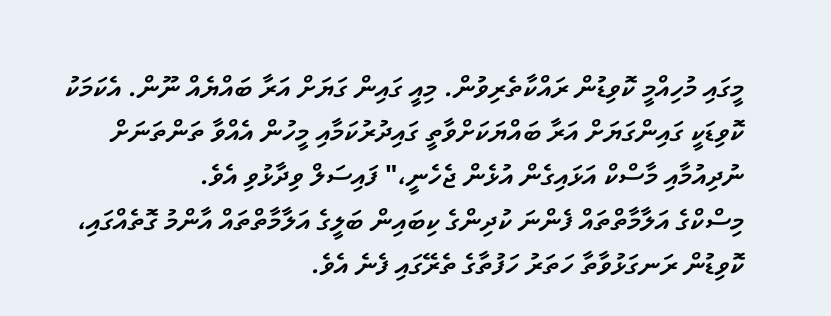މީގައި މުހިއްމީ ކޮވިޑުން ރައްކާތެރިވުން. މިއީ ގައިން ގަޔަށް އަރާ ބައްޔެއް ނޫން. އެކަމަކު ކޮވިޑަކީ ގައިންގަޔަށް އަރާ ބައްޔަކަށްވާތީ ގައިދުރުކަމާއި މީހުން އެއްވާ ތަންތަނަށް ނުދިއުމާއި މާސްކް އަޅައިގެން އުޅެން ޖެހެނީ،" ފައިސަލް ވިދާޅުވި އެވެ.
މިސްކްގެ އަލާމާތްތައް ފެންނަ ކުދިންގެ ކިބައިން ބަލީގެ އަލާމާތްތައް އާންމު ގޮތެއްގައި، ކޮވިޑުން ރަނގަޅުވާތާ ހަތަރު ހަފުތާގެ ތެރޭގައި ފެނެ އެވެ.